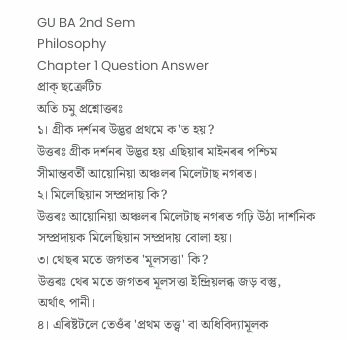GU BA 2nd Sem
Philosophy
Chapter 1 Question Answer
প্ৰাক্ ছক্ৰেটিচ
অতি চমু প্রশ্নোত্তৰঃ
১। গ্রীক দৰ্শনৰ উদ্ভৱ প্রথমে ক'ত হয়?
উত্তৰঃ গ্ৰীক দৰ্শনৰ উদ্ভৱ হয় এছিয়াৰ মাইনৰৰ পশ্চিম
সীমান্তবর্তী আয়োনিয়া অঞ্চলৰ মিলেটাছ নগৰত।
২। মিলেছিয়ান সম্প্রদায় কি?
উত্তৰঃ আয়োনিয়া অঞ্চলৰ মিলেটাছ নগৰত গঢ়ি উঠা দার্শনিক
সম্প্রদায়ক মিলেছিয়ান সম্প্রদায় বোলা হয়।
৩। থেছৰ মতে জগতৰ 'মূলসত্তা' কি?
উত্তৰঃ থেৰ মতে জগতৰ মূলসত্তা ইন্দ্ৰিয়লব্ধ জড় বস্তু,
অর্থাৎ পানী।
৪। এৰিষ্টটলে তেওঁৰ 'প্রথম তত্ত্ব' বা অধিবিদ্যামূলক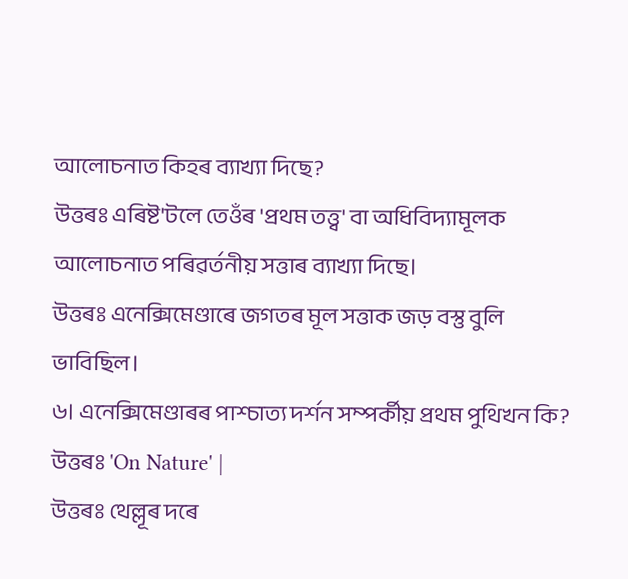আলোচনাত কিহৰ ব্যাখ্যা দিছে?
উত্তৰঃ এৰিষ্ট'টলে তেওঁৰ 'প্রথম তত্ত্ব' বা অধিবিদ্যামূলক
আলোচনাত পৰিৱৰ্তনীয় সত্তাৰ ব্যাখ্যা দিছে।
উত্তৰঃ এনেক্সিমেণ্ডাৰে জগতৰ মূল সত্তাক জড় বস্তু বুলি
ভাবিছিল।
৬। এনেক্সিমেণ্ডাৰৰ পাশ্চাত্য দৰ্শন সম্পৰ্কীয় প্রথম পুথিখন কি?
উত্তৰঃ 'On Nature' |
উত্তৰঃ থেল্লূৰ দৰে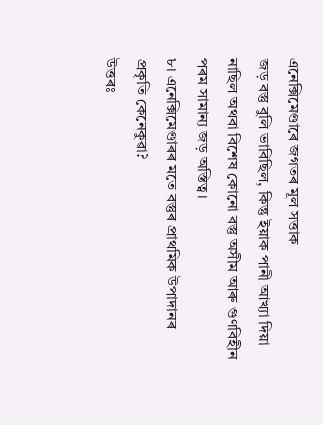এনেক্সিমেণ্ডাৰে জগতৰ মূল সত্তাক
জড় বস্তু বুলি ভাবিছিল, কিন্তু ইয়াক পানী আখ্যা দিয়া নাছিল অথবা বিশেষ কোনো বস্তু অসীম আৰু গুণবিহীন
পৰম সামান্য জড় অস্তিত্ব।
৮। এনেক্সিমেণ্ডাৰৰ মতে বস্তুৰ প্ৰাথমিক উপাদানৰ প্ৰকৃতি কেনেকুৱা?
উত্তৰঃ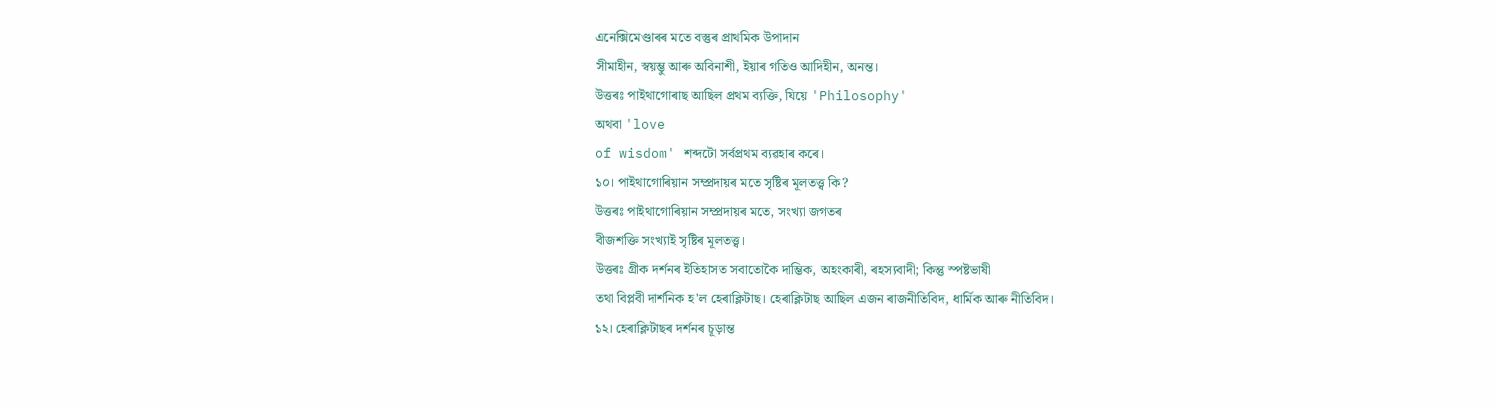এনেক্সিমেণ্ডাৰৰ মতে বস্তুৰ প্ৰাথমিক উপাদান
সীমাহীন, স্বয়ম্ভু আৰু অবিনাশী, ইয়াৰ গতিও আদিহীন, অনন্ত।
উত্তৰঃ পাইথাগোৰাছ আছিল প্রথম ব্যক্তি, যিয়ে 'Philosophy'
অথবা 'love
of wisdom' শব্দটো সৰ্বপ্ৰথম ব্যৱহাৰ কৰে।
১০। পাইথাগোৰিয়ান সম্প্ৰদায়ৰ মতে সৃষ্টিৰ মূলতত্ত্ব কি?
উত্তৰঃ পাইথাগোৰিয়ান সম্প্ৰদায়ৰ মতে, সংখ্যা জগতৰ
বীজশক্তি সংখ্যাই সৃষ্টিৰ মূলতত্ত্ব।
উত্তৰঃ গ্রীক দৰ্শনৰ ইতিহাসত সবাতোকৈ দাম্ভিক, অহংকাৰী, ৰহস্যবাদী; কিন্তু স্পষ্টভাষী
তথা বিপ্লবী দার্শনিক হ'ল হেৰাক্লিটাছ। হেৰাক্লিটাছ আছিল এজন ৰাজনীতিবিদ, ধার্মিক আৰু নীতিবিদ।
১২। হেৰাক্লিটাছৰ দৰ্শনৰ চূড়ান্ত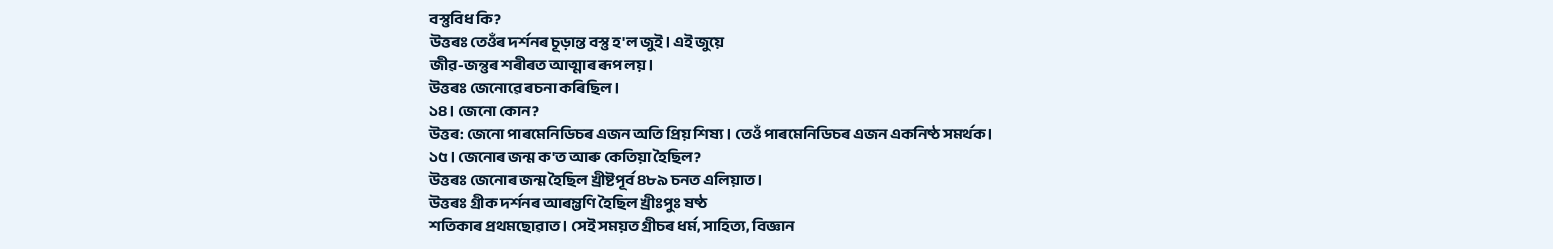বস্তুবিধ কি?
উত্তৰঃ তেওঁৰ দৰ্শনৰ চূড়ান্ত বস্তু হ'ল জুই। এই জুয়ে
জীৱ-জন্তুৰ শৰীৰত আত্মাৰ ৰূপ লয়।
উত্তৰঃ জেনোৱে ৰচনা কৰিছিল।
১৪। জেনো কোন?
উত্তৰ: জেনো পাৰমেনিডিচৰ এজন অতি প্রিয় শিষ্য। তেওঁ পাৰমেনিডিচৰ এজন একনিষ্ঠ সমর্থক।
১৫। জেনোৰ জন্ম ক'ত আৰু কেতিয়া হৈছিল?
উত্তৰঃ জেনোৰ জন্ম হৈছিল খ্রীষ্টপূর্ব ৪৮৯ চনত এলিয়াত।
উত্তৰঃ গ্রীক দৰ্শনৰ আৰম্ভণি হৈছিল খ্রীঃপুঃ ষষ্ঠ
শতিকাৰ প্ৰথমছোৱাত। সেই সময়ত গ্রীচৰ ধৰ্ম, সাহিত্য, বিজ্ঞান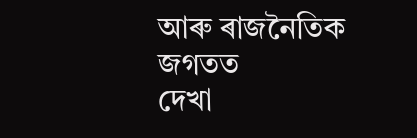আৰু ৰাজনৈতিক জগতত
দেখা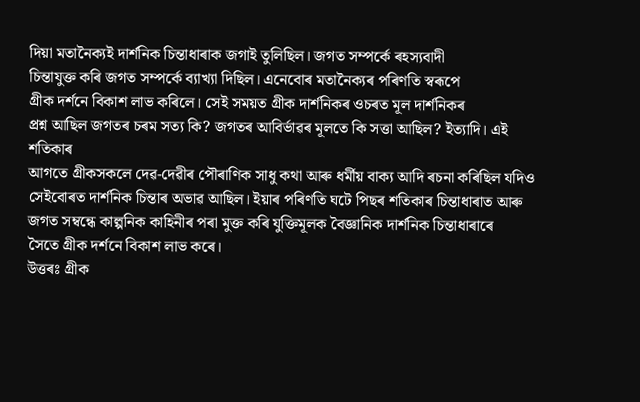দিয়া মতানৈক্যই দার্শনিক চিন্তাধাৰাক জগাই তুলিছিল। জগত সম্পর্কে ৰহস্যবাদী
চিন্তাযুক্ত কৰি জগত সম্পর্কে ব্যাখ্যা দিছিল। এনেবোৰ মতানৈক্যৰ পৰিণতি স্বৰূপে
গ্রীক দর্শনে বিকাশ লাভ কৰিলে। সেই সময়ত গ্রীক দার্শনিকৰ ওচৰত মূল দার্শনিকৰ
প্রশ্ন আছিল জগতৰ চৰম সত্য কি? জগতৰ আবিৰ্ভাৱৰ মূলতে কি সত্তা আছিল? ইত্যাদি। এই শতিকাৰ
আগতে গ্রীকসকলে দেৱ-দেৱীৰ পৌৰাণিক সাধু কথা আৰু ধর্মীয় বাক্য আদি ৰচনা কৰিছিল যদিও
সেইবোৰত দার্শনিক চিন্তাৰ অভাৱ আছিল। ইয়াৰ পৰিণতি ঘটে পিছৰ শতিকাৰ চিন্তাধাৰাত আৰু
জগত সম্বন্ধে কাল্পনিক কাহিনীৰ পৰা মুক্ত কৰি যুক্তিমূলক বৈজ্ঞানিক দার্শনিক চিন্তাধাৰাৰে
সৈতে গ্রীক দর্শনে বিকাশ লাভ কৰে।
উত্তৰঃ গ্ৰীক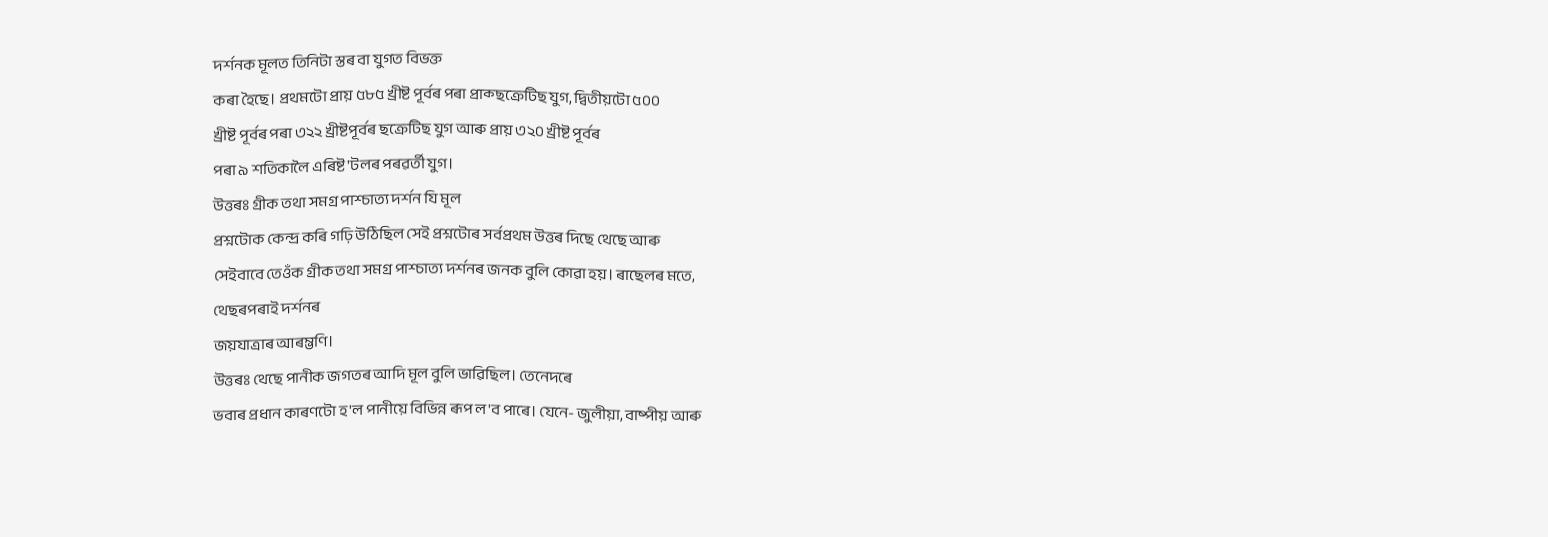দৰ্শনক মূলত তিনিটা স্তৰ বা যুগত বিভক্ত
কৰা হৈছে। প্ৰথমটো প্রায় ৫৮৫ খ্ৰীষ্ট পূৰ্বৰ পৰা প্ৰাক্ছক্রেটিছ যুগ, দ্বিতীয়টো ৫০০
খ্ৰীষ্ট পূৰ্বৰ পৰা ৩২২ খ্ৰীষ্টপূৰ্বৰ ছক্রেটিছ যুগ আৰু প্রায় ৩২০ খ্ৰীষ্ট পূৰ্বৰ
পৰা ৯ শতিকালৈ এৰিষ্ট 'টলৰ পৰৱৰ্তী যুগ।
উত্তৰঃ গ্রীক তথা সমগ্র পাশ্চাত্য দর্শন যি মূল
প্রশ্নটোক কেন্দ্ৰ কৰি গঢ়ি উঠিছিল সেই প্রশ্নটোৰ সৰ্বপ্ৰথম উত্তৰ দিছে থেছে আৰু
সেইবাবে তেওঁক গ্রীক তথা সমগ্র পাশ্চাত্য দৰ্শনৰ জনক বুলি কোৱা হয়। ৰাছেলৰ মতে,
থেছৰপৰাই দৰ্শনৰ
জয়যাত্ৰাৰ আৰম্ভণি।
উত্তৰঃ থেছে পানীক জগতৰ আদি মূল বুলি ভাৱিছিল। তেনেদৰে
ভবাৰ প্রধান কাৰণটো হ'ল পানীয়ে বিভিন্ন ৰূপ ল'ব পাৰে। যেনে- জুলীয়া, বাষ্পীয় আৰু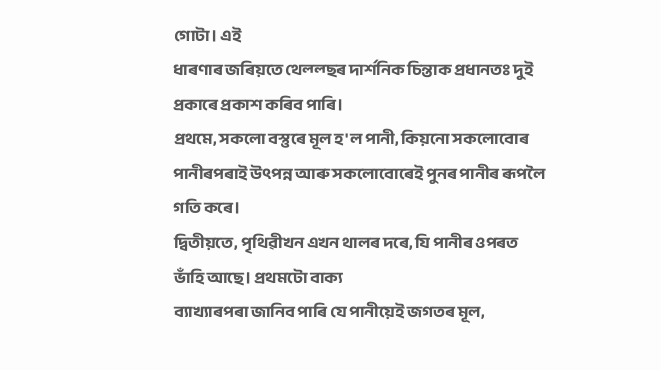গোটা। এই
ধাৰণাৰ জৰিয়তে থেল্ল্ছৰ দার্শনিক চিন্তাক প্রধানতঃ দুই প্ৰকাৰে প্ৰকাশ কৰিব পাৰি।
প্রথমে, সকলো বস্তুৰে মূল হ'ল পানী, কিয়নো সকলোবোৰ পানীৰপৰাই উৎপন্ন আৰু সকলোবোৰেই পুনৰ পানীৰ ৰূপলৈ গতি কৰে।
দ্বিতীয়তে, পৃথিৱীখন এখন থালৰ দৰে, যি পানীৰ ওপৰত ভাঁহি আছে। প্রথমটো বাক্য
ব্যাখ্যাৰপৰা জানিব পাৰি যে পানীয়েই জগতৰ মূল,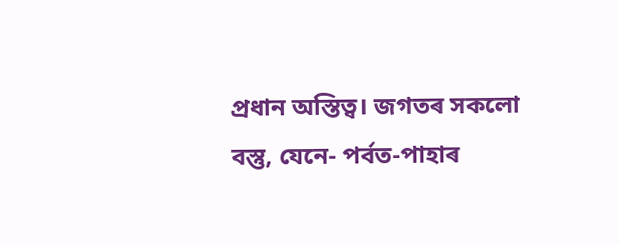প্রধান অস্তিত্ব। জগতৰ সকলো
বস্তু, যেনে- পৰ্বত-পাহাৰ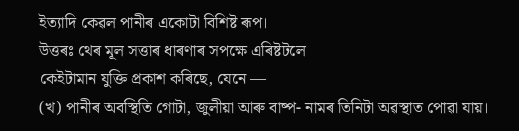ইত্যাদি কেৱল পানীৰ একোটা বিশিষ্ট ৰূপ।
উত্তৰঃ থেৰ মূল সত্তাৰ ধাৰণাৰ সপক্ষে এৰিষ্টটলে
কেইটামান যুক্তি প্রকাশ কৰিছে, যেনে —
(খ) পানীৰ অবস্থিতি গোটা, জুলীয়া আৰু বাষ্প- নামৰ তিনিটা অৱস্থাত পোৱা যায়।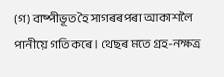(গ) বাষ্পীভূত হৈ সাগৰৰপৰা আকাশলৈ পানীয়ে গতি কৰে। থেছৰ মতে গ্রহ-নক্ষত্ৰ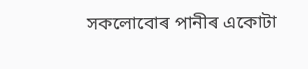সকলোবোৰ পানীৰ একোটা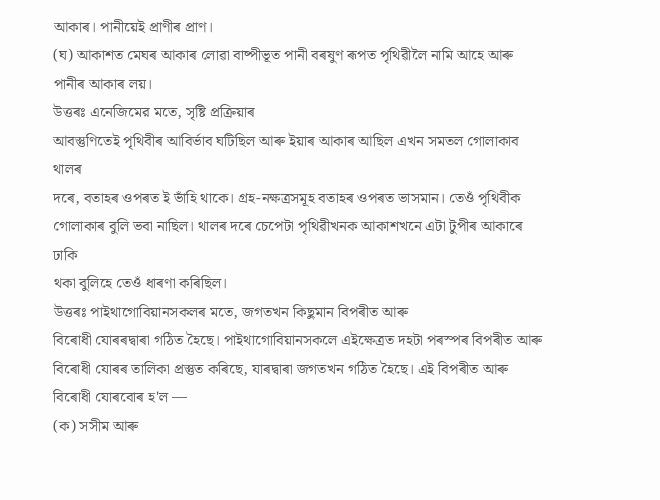আকাৰ। পানীয়েই প্ৰাণীৰ প্ৰাণ।
(ঘ) আকাশত মেঘৰ আকাৰ লোৱা বাষ্পীভূত পানী বৰষুণ ৰূপত পৃথিৱীলৈ নামি আহে আৰু
পানীৰ আকাৰ লয়।
উত্তৰঃ এনেজিমের মতে, সৃষ্টি প্রক্রিয়াৰ
আবস্তুণিতেই পৃথিবীৰ আবির্ভাব ঘটিছিল আৰু ইয়াৰ আকাৰ আছিল এখন সমতল গোলাকাব থালৰ
দৰে, বতাহৰ ওপৰত ই ভাঁহি থাকে। গ্রহ-নক্ষত্রসমূহ বতাহৰ ওপৰত ভাসমান। তেওঁ পৃথিবীক
গোলাকাৰ বুলি ভবা নাছিল। থালৰ দৰে চেপেটা পৃথিৱীখনক আকাশখনে এটা টুপীৰ আকাৰে ঢাকি
থকা বুলিহে তেওঁ ধাৰণা কৰিছিল।
উত্তৰঃ পাইথাগোবিয়ানসকলৰ মতে, জগতখন কিছুমান বিপৰীত আৰু
বিৰোধী যোৰৰদ্বাৰা গঠিত হৈছে। পাইথাগোবিয়ানসকলে এইক্ষেত্ৰত দহটা পৰস্পৰ বিপৰীত আৰু
বিৰোধী যোৰৰ তালিকা প্রস্তুত কৰিছে, যাৰদ্বাৰা জগতখন গঠিত হৈছে। এই বিপৰীত আৰু
বিৰোধী যোৰবোৰ হ'ল —
(ক) সসীম আৰু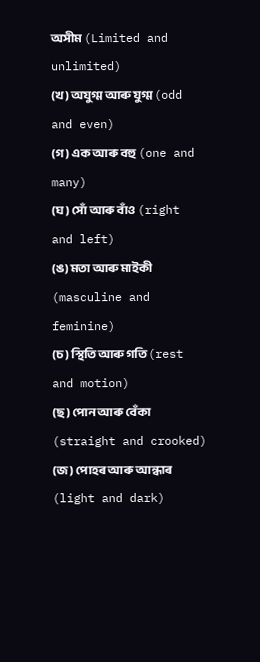অসীম (Limited and unlimited)
(খ) অযুগ্ম আৰু যুগ্ম (odd and even)
(গ) এক আৰু বহু (one and many)
(ঘ) সোঁ আৰু বাঁও (right and left)
(ঙ) মতা আৰু মাইকী (masculine and feminine)
(চ) স্থিতি আৰু গতি (rest and motion)
(ছ) পোন আৰু বেঁকা (straight and crooked)
(জ) পোহৰ আৰু আন্ধাৰ (light and dark)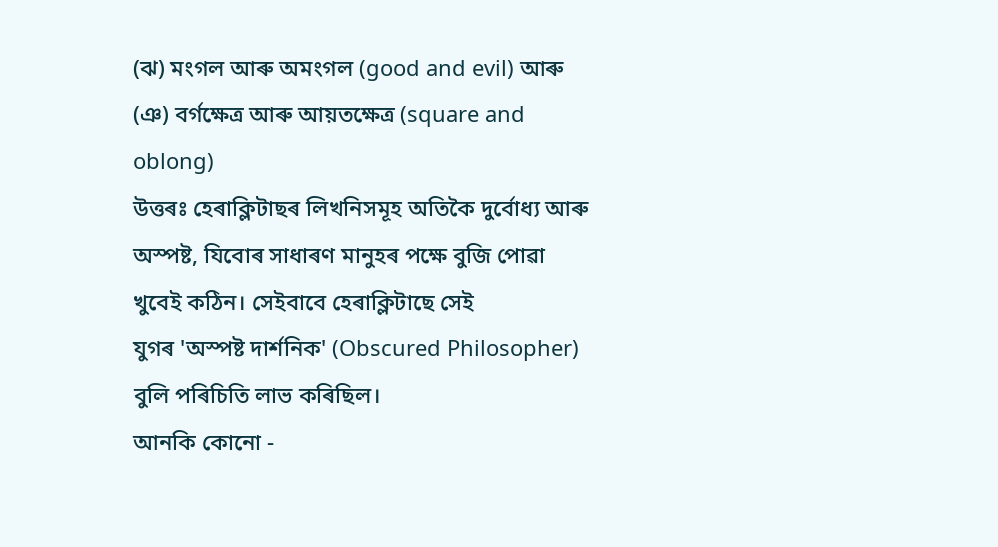(ঝ) মংগল আৰু অমংগল (good and evil) আৰু
(ঞ) বর্গক্ষেত্ৰ আৰু আয়তক্ষেত্র (square and oblong)
উত্তৰঃ হেৰাক্লিটাছৰ লিখনিসমূহ অতিকৈ দুর্বোধ্য আৰু
অস্পষ্ট, যিবোৰ সাধাৰণ মানুহৰ পক্ষে বুজি পোৱা খুবেই কঠিন। সেইবাবে হেৰাক্লিটাছে সেই
যুগৰ 'অস্পষ্ট দার্শনিক' (Obscured Philosopher) বুলি পৰিচিতি লাভ কৰিছিল।
আনকি কোনো -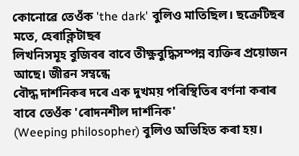কোনোৱে তেওঁক 'the dark' বুলিও মাতিছিল। ছক্ৰেটিছৰ মতে, হেৰাক্লিটাছৰ
লিখনিসমূহ বুজিবৰ বাবে তীক্ষ্ণবুদ্ধিসম্পন্ন ব্যক্তিৰ প্ৰয়োজন আছে। জীৱন সম্বন্ধে
বৌদ্ধ দার্শনিকৰ দৰে এক দুখময় পৰিস্থিতিৰ বৰ্ণনা কৰাৰ বাবে তেওঁক 'ৰোদনশীল দার্শনিক'
(Weeping philosopher) বুলিও অভিহিত কৰা হয়।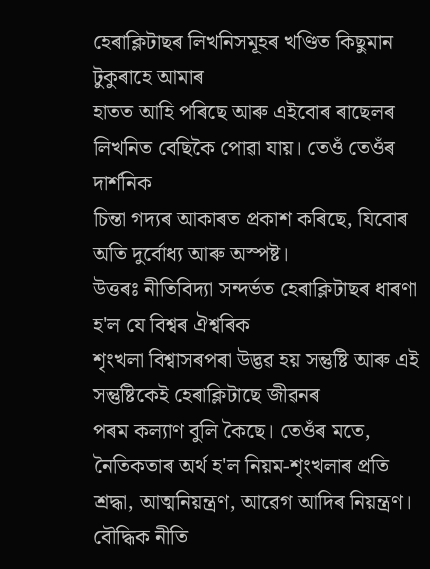হেৰাক্লিটাছৰ লিখনিসমূহৰ খণ্ডিত কিছুমান টুকুৰাহে আমাৰ
হাতত আহি পৰিছে আৰু এইবোৰ ৰাছেলৰ লিখনিত বেছিকৈ পোৱা যায়। তেওঁ তেওঁৰ দাৰ্শনিক
চিন্তা গদ্যৰ আকাৰত প্ৰকাশ কৰিছে, যিবোৰ অতি দুর্বোধ্য আৰু অস্পষ্ট।
উত্তৰঃ নীতিবিদ্যা সন্দৰ্ভত হেৰাক্লিটাছৰ ধাৰণা হ'ল যে বিশ্বৰ ঐশ্বৰিক
শৃংখলা বিশ্বাসৰপৰা উদ্ভৱ হয় সন্তুষ্টি আৰু এই সন্তুষ্টিকেই হেৰাক্লিটাছে জীৱনৰ
পৰম কল্যাণ বুলি কৈছে। তেওঁৰ মতে, নৈতিকতাৰ অৰ্থ হ'ল নিয়ম-শৃংখলাৰ প্রতি
শ্রদ্ধা, আত্মনিয়ন্ত্রণ, আৱেগ আদিৰ নিয়ন্ত্রণ। বৌদ্ধিক নীতি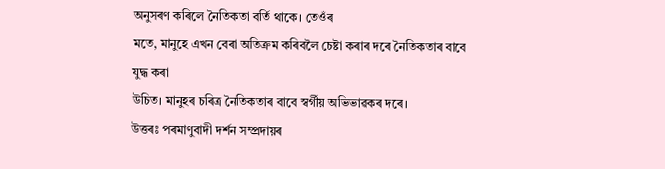অনুসৰণ কৰিলে নৈতিকতা বর্তি থাকে। তেওঁৰ
মতে, মানুহে এখন বেৰা অতিক্ৰম কৰিবলৈ চেষ্টা কৰাৰ দৰে নৈতিকতাৰ বাবে যুদ্ধ কৰা
উচিত। মানুহৰ চৰিত্ৰ নৈতিকতাৰ বাবে স্বর্গীয় অভিভাৱকৰ দৰে।
উত্তৰঃ পৰমাণুবাদী দর্শন সম্প্ৰদায়ৰ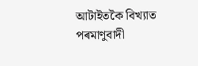আটাইতকৈ বিখ্যাত
পৰমাণুবাদী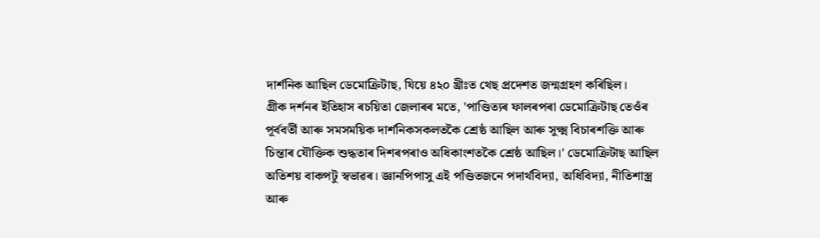দার্শনিক আছিল ডেমোক্রিটাছ, যিয়ে ৪২০ খ্রীঃত থেছ প্রদেশত জন্মগ্রহণ কৰিছিল।
গ্রীক দৰ্শনৰ ইতিহাস ৰচয়িতা জেলাৰৰ মতে, 'পাণ্ডিত্যৰ ফালৰপৰা ডেমোক্রিটাছ তেওঁৰ
পূৰ্ববর্তী আৰু সমসময়িক দার্শনিকসকলতকৈ শ্রেষ্ঠ আছিল আৰু সুক্ষ্ম বিচাৰশক্তি আৰু
চিন্তাৰ যৌক্তিক শুদ্ধতাৰ দিশৰপৰাও অধিকাংশতকৈ শ্রেষ্ঠ আছিল।' ডেমোক্রিটাছ আছিল
অতিশয় বাকপটু স্বভাৱৰ। জ্ঞানপিপাসু এই পণ্ডিতজনে পদার্থবিদ্যা, অধিবিদ্যা, নীতিশাস্ত্র আৰু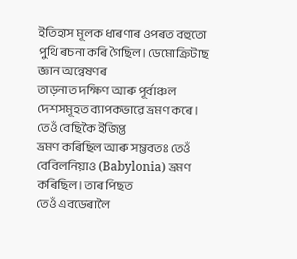ইতিহাস মূলক ধাৰণাৰ ওপৰত বহুতো পুথি ৰচনা কৰি গৈছিল। ডেমোক্রিটাছ জ্ঞান অন্বেষণৰ
তাড়নাত দক্ষিণ আৰু পূর্বাঞ্চল দেশসমূহত ব্যাপকভাৱে ভ্রমণ কৰে। তেওঁ বেছিকৈ ইজিপ্ত
ভ্রমণ কৰিছিল আৰু সম্ভবতঃ তেওঁ বেবিলনিয়াও (Babylonia) ভ্রমণ কৰিছিল। তাৰ পিছত
তেওঁ এবডেৰালৈ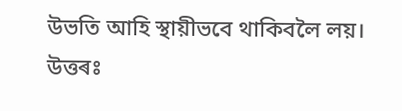উভতি আহি স্থায়ীভবে থাকিবলৈ লয়।
উত্তৰঃ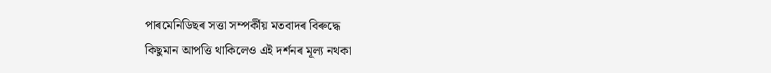পাৰমেনিডিছৰ সত্তা সম্পৰ্কীয় মতবাদৰ বিৰুদ্ধে
কিছুমান আপত্তি থাকিলেও এই দৰ্শনৰ মূল্য নথকা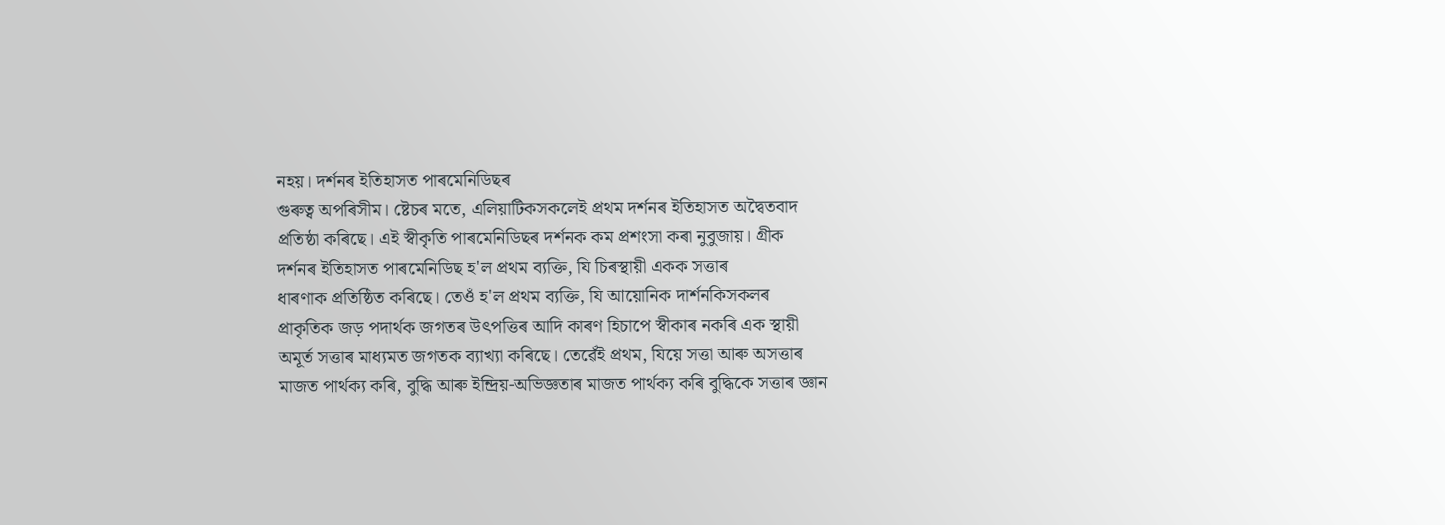নহয়। দৰ্শনৰ ইতিহাসত পাৰমেনিডিছৰ
গুৰুত্ব অপৰিসীম। ষ্টেচৰ মতে, এলিয়াটিকসকলেই প্রথম দৰ্শনৰ ইতিহাসত অদ্বৈতবাদ
প্রতিষ্ঠা কৰিছে। এই স্বীকৃতি পাৰমেনিডিছৰ দৰ্শনক কম প্রশংসা কৰা নুবুজায়। গ্রীক
দৰ্শনৰ ইতিহাসত পাৰমেনিডিছ হ'ল প্রথম ব্যক্তি, যি চিৰস্থায়ী একক সত্তাৰ
ধাৰণাক প্রতিষ্ঠিত কৰিছে। তেওঁ হ'ল প্রথম ব্যক্তি, যি আয়োনিক দার্শনকিসকলৰ
প্ৰাকৃতিক জড় পদাৰ্থক জগতৰ উৎপত্তিৰ আদি কাৰণ হিচাপে স্বীকাৰ নকৰি এক স্থায়ী
অমূর্ত সত্তাৰ মাধ্যমত জগতক ব্যাখ্যা কৰিছে। তেৱেঁই প্রথম, যিয়ে সত্তা আৰু অসত্তাৰ
মাজত পাৰ্থক্য কৰি, বুদ্ধি আৰু ইন্দ্ৰিয়-অভিজ্ঞতাৰ মাজত পাৰ্থক্য কৰি বুদ্ধিকে সত্তাৰ জ্ঞান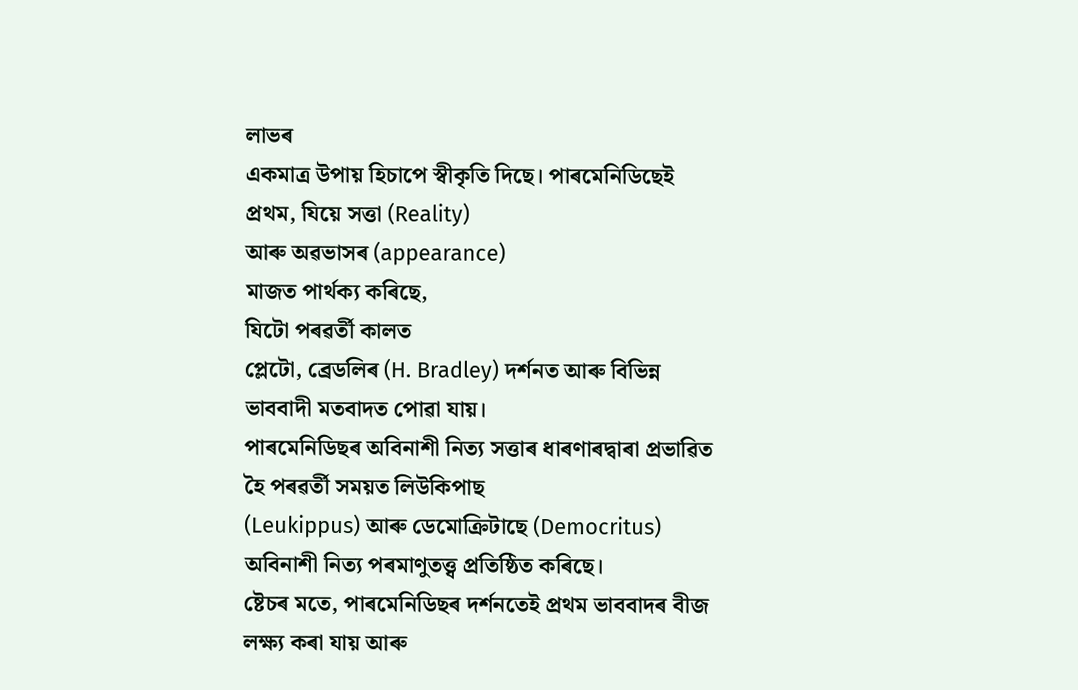লাভৰ
একমাত্র উপায় হিচাপে স্বীকৃতি দিছে। পাৰমেনিডিছেই প্রথম, যিয়ে সত্তা (Reality)
আৰু অৱভাসৰ (appearance)
মাজত পাৰ্থক্য কৰিছে,
যিটো পৰৱৰ্তী কালত
প্লেটো, ব্ৰেডলিৰ (H. Bradley) দর্শনত আৰু বিভিন্ন ভাববাদী মতবাদত পোৱা যায়।
পাৰমেনিডিছৰ অবিনাশী নিত্য সত্তাৰ ধাৰণাৰদ্বাৰা প্ৰভাৱিত হৈ পৰৱৰ্তী সময়ত লিউকিপাছ
(Leukippus) আৰু ডেমোক্রিটাছে (Democritus) অবিনাশী নিত্য পৰমাণুতত্ত্ব প্রতিষ্ঠিত কৰিছে।
ষ্টেচৰ মতে, পাৰমেনিডিছৰ দৰ্শনতেই প্রথম ভাববাদৰ বীজ লক্ষ্য কৰা যায় আৰু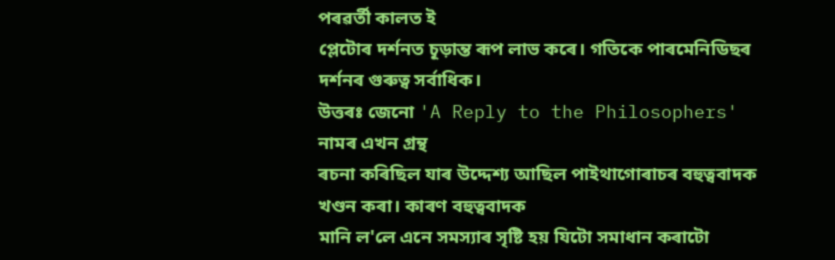পৰৱৰ্তী কালত ই
প্লেটোৰ দৰ্শনত চূড়ান্ত ৰূপ লাভ কৰে। গতিকে পাৰমেনিডিছৰ দৰ্শনৰ গুৰুত্ব সর্বাধিক।
উত্তৰঃ জেনো 'A Reply to the Philosophers' নামৰ এখন গ্রন্থ
ৰচনা কৰিছিল যাৰ উদ্দেশ্য আছিল পাইথাগোৰাচৰ বহুত্ববাদক খণ্ডন কৰা। কাৰণ বহুত্ববাদক
মানি ল'লে এনে সমস্যাৰ সৃষ্টি হয় যিটো সমাধান কৰাটো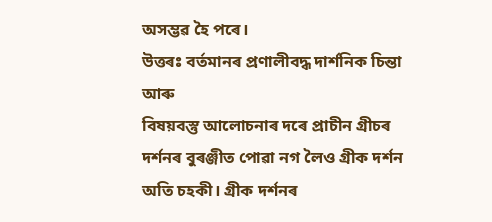অসম্ভৱ হৈ পৰে।
উত্তৰঃ বর্তমানৰ প্রণালীবদ্ধ দার্শনিক চিন্তা আৰু
বিষয়বস্তু আলোচনাৰ দৰে প্রাচীন গ্রীচৰ দৰ্শনৰ বুৰঞ্জীত পোৱা নগ লৈও গ্রীক দর্শন
অতি চহকী। গ্রীক দর্শনৰ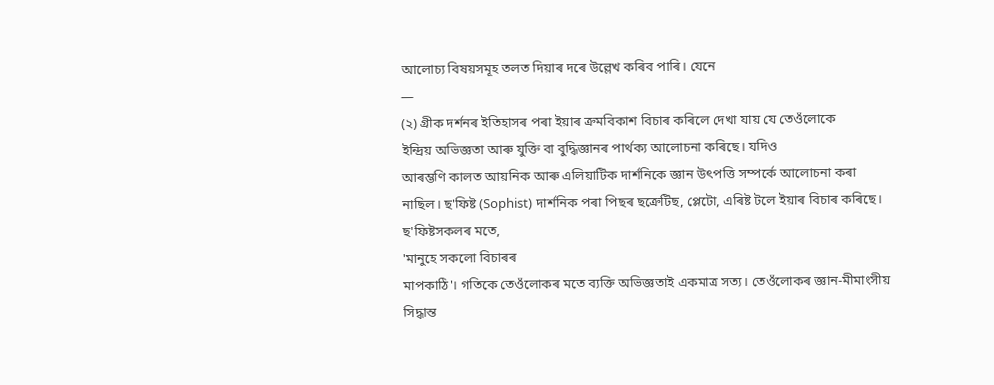আলোচ্য বিষয়সমূহ তলত দিয়াৰ দৰে উল্লেখ কৰিব পাৰি। যেনে
—
(২) গ্রীক দৰ্শনৰ ইতিহাসৰ পৰা ইয়াৰ ক্ৰমবিকাশ বিচাৰ কৰিলে দেখা যায় যে তেওঁলোকে
ইন্দ্রিয় অভিজ্ঞতা আৰু যুক্তি বা বুদ্ধিজ্ঞানৰ পাৰ্থক্য আলোচনা কৰিছে। যদিও
আৰম্ভণি কালত আয়নিক আৰু এলিয়াটিক দার্শনিকে জ্ঞান উৎপত্তি সম্পর্কে আলোচনা কৰা
নাছিল। ছ'ফিষ্ট (Sophist) দার্শনিক পৰা পিছৰ ছক্ৰেটিছ, প্লেটো, এৰিষ্ট টলে ইয়াৰ বিচাৰ কৰিছে। ছ'ফিষ্টসকলৰ মতে,
'মানুহে সকলো বিচাৰৰ
মাপকাঠি'। গতিকে তেওঁলোকৰ মতে ব্যক্তি অভিজ্ঞতাই একমাত্র সত্য। তেওঁলোকৰ জ্ঞান-মীমাংসীয়
সিদ্ধান্ত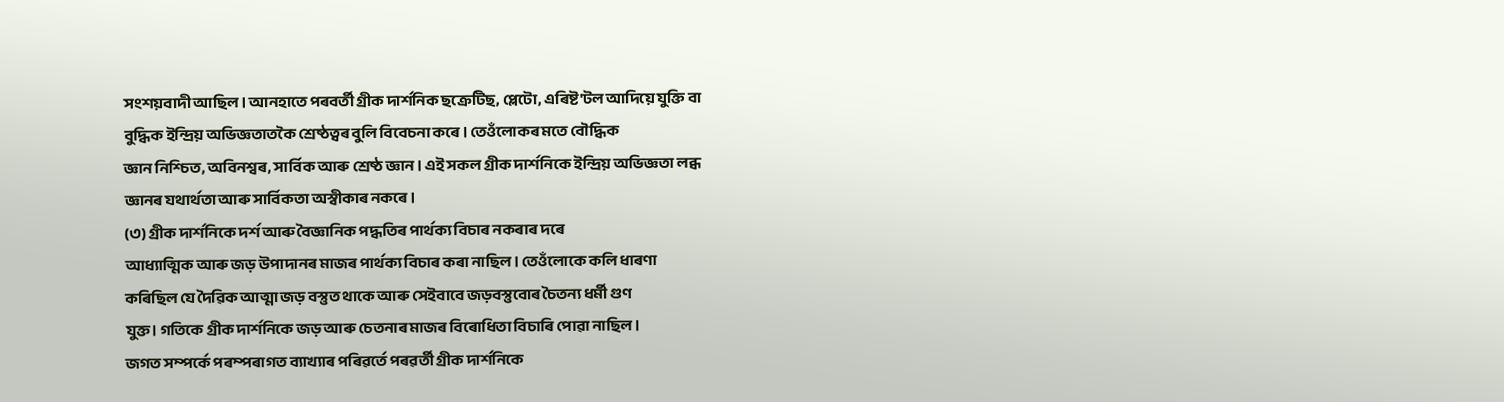সংশয়বাদী আছিল। আনহাতে পৰবৰ্তী গ্রীক দার্শনিক ছক্রেটিছ, প্লেটো, এৰিষ্ট'টল আদিয়ে যুক্তি বা
বুদ্ধিক ইন্দ্রিয় অভিজ্ঞতাতকৈ শ্রেষ্ঠত্বৰ বুলি বিবেচনা কৰে। তেওঁলোকৰ মতে বৌদ্ধিক
জ্ঞান নিশ্চিত, অবিনশ্বৰ, সার্বিক আৰু শ্রেষ্ঠ জ্ঞান। এই সকল গ্রীক দার্শনিকে ইন্দ্রিয় অভিজ্ঞতা লব্ধ
জ্ঞানৰ যথার্থতা আৰু সার্বিকতা অস্বীকাৰ নকৰে।
(৩) গ্রীক দার্শনিকে দর্শ আৰু বৈজ্ঞানিক পদ্ধতিৰ পাৰ্থক্য বিচাৰ নকৰাৰ দৰে
আধ্যাত্মিক আৰু জড় উপাদানৰ মাজৰ পাৰ্থক্য বিচাৰ কৰা নাছিল। তেওঁলোকে কলি ধাৰণা
কৰিছিল যে দৈৱিক আত্মা জড় বস্তুত থাকে আৰু সেইবাবে জড়বস্তুবোৰ চৈতন্য ধর্মী গুণ
যুক্ত। গতিকে গ্রীক দার্শনিকে জড় আৰু চেতনাৰ মাজৰ বিৰোধিতা বিচাৰি পোৱা নাছিল।
জগত সম্পর্কে পৰম্পৰাগত ব্যাখ্যাৰ পৰিৱৰ্তে পৰৱৰ্তী গ্রীক দার্শনিকে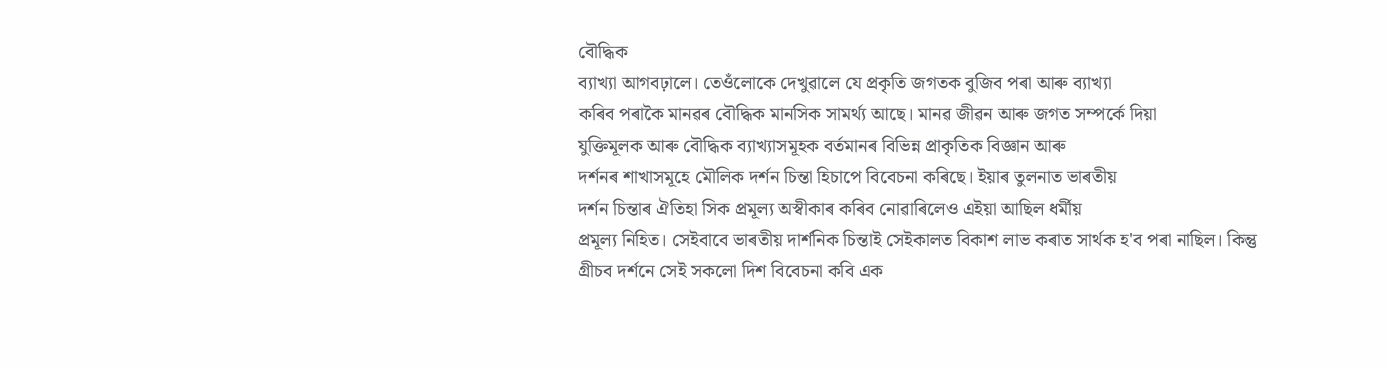বৌদ্ধিক
ব্যাখ্যা আগবঢ়ালে। তেওঁলোকে দেখুৱালে যে প্রকৃতি জগতক বুজিব পৰা আৰু ব্যাখ্যা
কৰিব পৰাকৈ মানৱৰ বৌদ্ধিক মানসিক সামর্থ্য আছে। মানৱ জীৱন আৰু জগত সম্পর্কে দিয়া
যুক্তিমূলক আৰু বৌদ্ধিক ব্যাখ্যাসমূহক বৰ্তমানৰ বিভিন্ন প্রাকৃতিক বিজ্ঞান আৰু
দৰ্শনৰ শাখাসমূহে মৌলিক দর্শন চিন্তা হিচাপে বিবেচনা কৰিছে। ইয়াৰ তুলনাত ভাৰতীয়
দর্শন চিন্তাৰ ঐতিহা সিক প্রমূল্য অস্বীকাৰ কৰিব নোৱাৰিলেও এইয়া আছিল ধর্মীয়
প্রমূল্য নিহিত। সেইবাবে ভাৰতীয় দার্শনিক চিন্তাই সেইকালত বিকাশ লাভ কৰাত সার্থক হ'ব পৰা নাছিল। কিন্তু
গ্রীচব দর্শনে সেই সকলো দিশ বিবেচনা কবি এক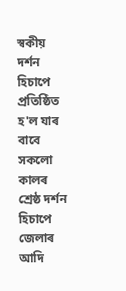স্বকীয় দর্শন হিচাপে প্রতিষ্ঠিত হ'ল যাৰ বাবে সকলো
কালৰ শ্রেষ্ঠ দর্শন হিচাপে জেলাৰ আদি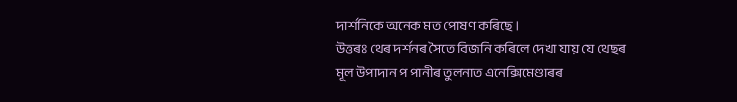দার্শনিকে অনেক মত পোষণ কৰিছে।
উত্তৰঃ থেৰ দৰ্শনৰ সৈতে বিজনি কৰিলে দেখা যায় যে থেছৰ
মূল উপাদান প পানীৰ তুলনাত এনেক্সিমেণ্ডাৰৰ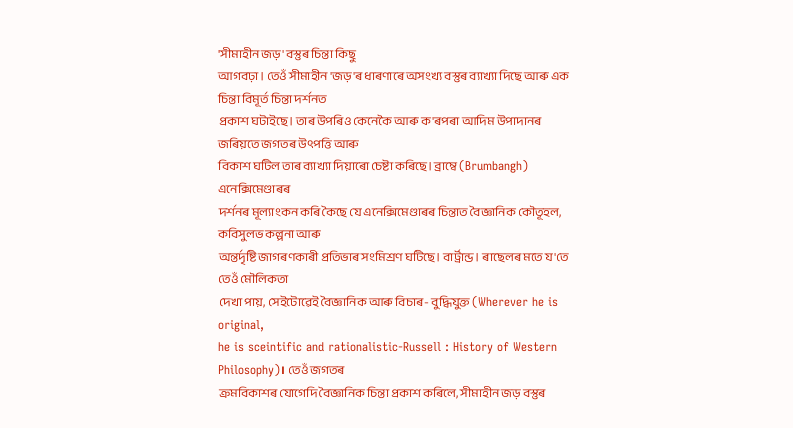'সীমাহীন জড়' বস্তুৰ চিন্তা কিছু
আগবঢ়া। তেওঁ সীমাহীন 'জড়'ৰ ধাৰণাৰে অসংখ্য বস্তুৰ ব্যাখ্যা দিছে আৰু এক চিন্তা বিমূর্ত চিন্তা দর্শনত
প্রকাশ ঘটাইছে। তাৰ উপৰিও কেনেকৈ আৰু ক'ৰপৰা আদিম উপাদানৰ জৰিয়তে জগতৰ উৎপত্তি আৰু
বিকাশ ঘটিল তাৰ ব্যাখ্যা দিয়াৰো চেষ্টা কৰিছে। ব্ৰাম্বে (Brumbangh) এনেক্সিমেণ্ডাৰৰ
দৰ্শনৰ মূল্যাংকন কৰি কৈছে যে এনেক্সিমেণ্ডাৰৰ চিন্তাত বৈজ্ঞানিক কৌতূহল, কবিসুলভ কল্পনা আৰু
অন্তর্দৃষ্টি জাগৰণকাৰী প্ৰতিভাৰ সংমিশ্রণ ঘটিছে। বার্ট্রান্ড। ৰাছেলৰ মতে য'তে তেওঁ মৌলিকতা
দেখা পায়, সেইটোৱেই বৈজ্ঞানিক আৰু বিচাৰ- বুদ্ধিযুক্ত (Wherever he is original,
he is sceintific and rationalistic-Russell : History of Western Philosophy)। তেওঁ জগতৰ
ক্ৰমবিকাশৰ যোগেদি বৈজ্ঞানিক চিন্তা প্রকাশ কৰিলে, সীমাহীন জড় বস্তুৰ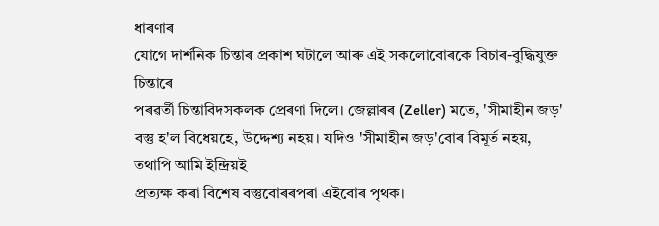ধাৰণাৰ
যোগে দার্শনিক চিন্তাৰ প্ৰকাশ ঘটালে আৰু এই সকলোবোৰকে বিচাৰ-বুদ্ধিযুক্ত চিন্তাৰে
পৰৱৰ্তী চিন্তাবিদসকলক প্ৰেৰণা দিলে। জেল্লাৰৰ (Zeller) মতে, 'সীমাহীন জড়' বস্তু হ'ল বিধেয়হে, উদ্দেশ্য নহয়। যদিও 'সীমাহীন জড়'বোৰ বিমূর্ত নহয়,
তথাপি আমি ইন্দ্ৰিয়ই
প্রত্যক্ষ কৰা বিশেষ বস্তুবোৰৰপৰা এইবোৰ পৃথক।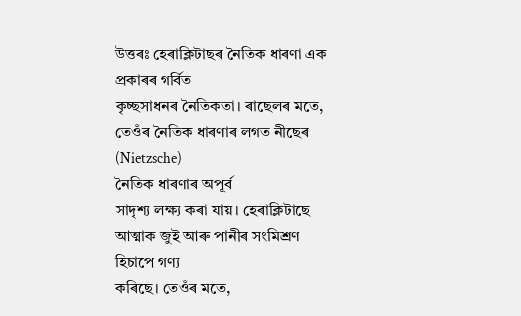উত্তৰঃ হেৰাক্লিটাছৰ নৈতিক ধাৰণা এক প্ৰকাৰৰ গৰ্বিত
কৃচ্ছসাধনৰ নৈতিকতা। ৰাছেলৰ মতে, তেওঁৰ নৈতিক ধাৰণাৰ লগত নীছেৰ (Nietzsche)
নৈতিক ধাৰণাৰ অপূর্ব
সাদৃশ্য লক্ষ্য কৰা যায়। হেৰাক্লিটাছে আত্মাক জুই আৰু পানীৰ সংমিশ্ৰণ হিচাপে গণ্য
কৰিছে। তেওঁৰ মতে,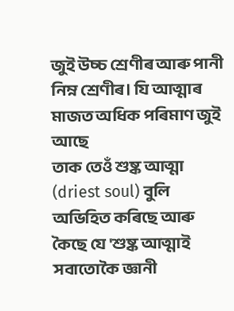জুই উচ্চ শ্ৰেণীৰ আৰু পানী নিম্ন শ্ৰেণীৰ। যি আত্মাৰ মাজত অধিক পৰিমাণ জুই আছে
তাক তেওঁ শুষ্ক আত্মা (driest soul) বুলি অভিহিত কৰিছে আৰু কৈছে যে 'শুষ্ক আত্মাই
সবাতোকৈ জ্ঞানী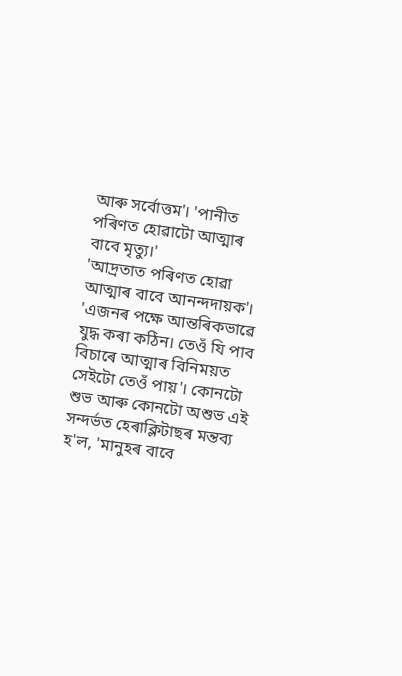আৰু সর্বোত্তম'। 'পানীত পৰিণত হোৱাটো আত্মাৰ বাবে মৃত্যু।'
'আদ্রতাত পৰিণত হোৱা
আত্মাৰ বাবে আনন্দদায়ক'। 'এজনৰ পক্ষে আন্তৰিকভাৱে যুদ্ধ কৰা কঠিন। তেওঁ যি পাব বিচাৰে আত্মাৰ বিনিময়ত
সেইটো তেওঁ পায়'। কোনটো শুভ আৰু কোনটো অশুভ এই সন্দৰ্ভত হেৰাক্লিটাছৰ মন্তব্য হ'ল, 'মানুহৰ বাবে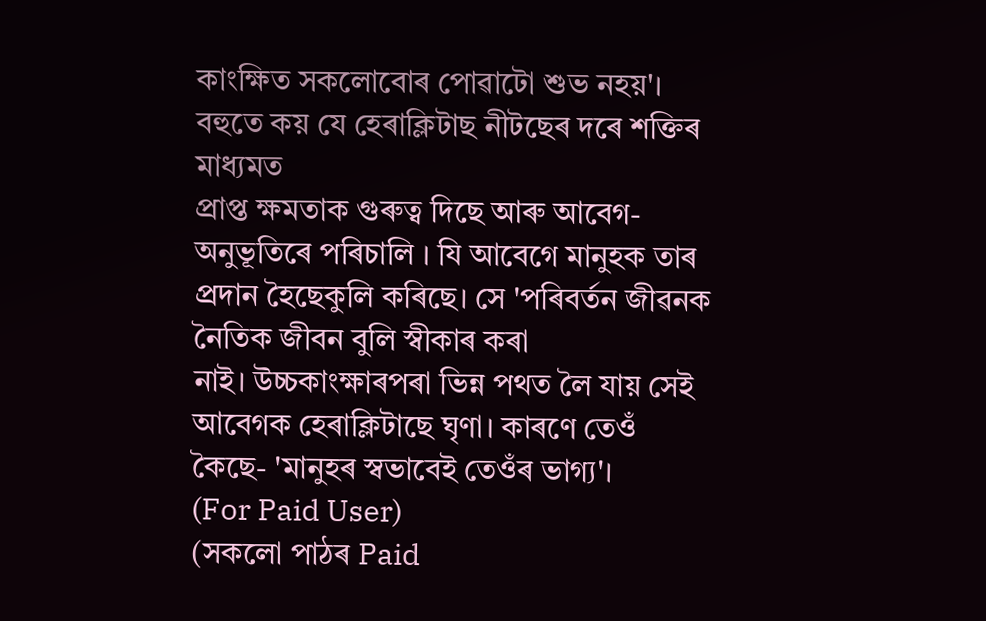কাংক্ষিত সকলোবোৰ পোৱাটো শুভ নহয়'। বহুতে কয় যে হেৰাক্লিটাছ নীটছেৰ দৰে শক্তিৰ মাধ্যমত
প্রাপ্ত ক্ষমতাক গুৰুত্ব দিছে আৰু আবেগ-অনুভূতিৰে পৰিচালি । যি আবেগে মানুহক তাৰ
প্রদান হৈছেকুলি কৰিছে। সে 'পৰিবর্তন জীৱনক নৈতিক জীবন বুলি স্বীকাৰ কৰা
নাই। উচ্চকাংক্ষাৰপৰা ভিন্ন পথত লৈ যায় সেই আবেগক হেৰাক্লিটাছে ঘৃণা। কাৰণে তেওঁ
কৈছে- 'মানুহৰ স্বভাবেই তেওঁৰ ভাগ্য'।
(For Paid User)
(সকলো পাঠৰ Paid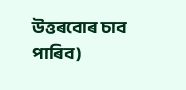উত্তৰবোৰ চাব পাৰিব)